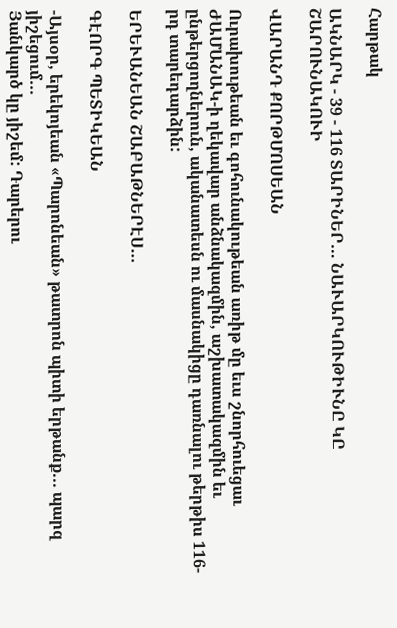Հարթակ

ԱԿՆԱՐԿ - 39 - 116 ՏԱՐԻՆԵՐ… ՆԱՒԱՐԿՈՒԹԻՒՆԸ ԿԸ ՇԱՐՈՒՆԱԿՈՒԻ

ՎԱՐԱՆԴ ՔՈՐԹՄՈՍԵԱՆ

Ուրախութեան եւ գոհունակութեան առիթ մը եւս շնորհուեցաւ ԺԱՄԱՆԱԿ-ի ղեկավար անձնակազմին, աշխատակազմին եւ ընթերցողներուն, ականատեսն ու մասնակիցը դառնալու թերթիս 116-րդ տարեդարձին:

ԵՐԵՒԱՆԵԱՆ ՇԱԲԱԹՆԵՐԷՍ…

ԳԷՈՐԳ ՊԵՏԻԿԵԱՆ

-Այսօր, երեկոյեան «Պարոնեան» թատրոն պիտի երթանք... պարզ յիշեցում...
Յանկարծ կը յիշեմ: Դարերու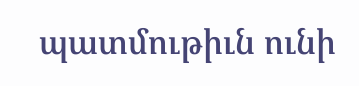պատմութիւն ունի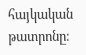հայկական թատրոնը։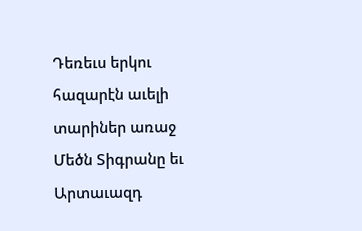Դեռեւս երկու հազարէն աւելի տարիներ առաջ Մեծն Տիգրանը եւ Արտաւազդ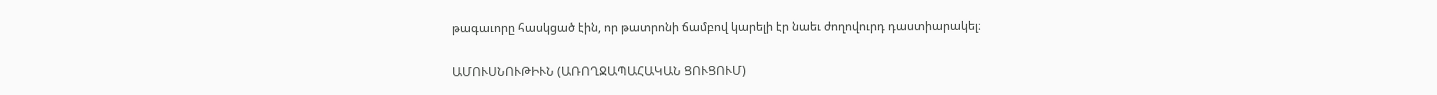թագաւորը հասկցած էին, որ թատրոնի ճամբով կարելի էր նաեւ ժողովուրդ դաստիարակել։

ԱՄՈՒՍՆՈՒԹԻՒՆ (ԱՌՈՂՋԱՊԱՀԱԿԱՆ ՑՈՒՑՈՒՄ)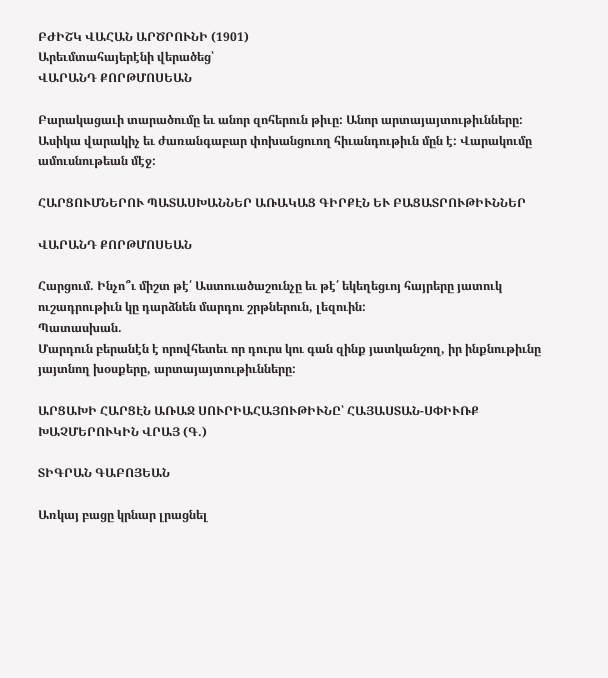ԲԺԻՇԿ ՎԱՀԱՆ ԱՐԾՐՈՒՆԻ (1901)
Արեւմտահայերէնի վերածեց՝
ՎԱՐԱՆԴ ՔՈՐԹՄՈՍԵԱՆ

Բարակացաւի տարածումը եւ անոր զոհերուն թիւը: Անոր արտայայտութիւնները: Ասիկա վարակիչ եւ ժառանգաբար փոխանցուող հիւանդութիւն մըն է: Վարակումը ամուսնութեան մէջ:

ՀԱՐՑՈՒՄՆԵՐՈՒ ՊԱՏԱՍԽԱՆՆԵՐ ԱՌԱԿԱՑ ԳԻՐՔԷՆ ԵՒ ԲԱՑԱՏՐՈՒԹԻՒՆՆԵՐ

ՎԱՐԱՆԴ ՔՈՐԹՄՈՍԵԱՆ

Հարցում. Ինչո՞ւ միշտ թէ՛ Աստուածաշունչը եւ թէ՛ եկեղեցւոյ հայրերը յատուկ ուշադրութիւն կը դարձնեն մարդու շրթներուն, լեզուին:
Պատասխան.
Մարդուն բերանէն է որովհետեւ որ դուրս կու գան զինք յատկանշող, իր ինքնութիւնը յայտնող խօսքերը, արտայայտութիւնները:

ԱՐՑԱԽԻ ՀԱՐՑԷՆ ԱՌԱՋ ՍՈՒՐԻԱՀԱՅՈՒԹԻՒՆԸ՝ ՀԱՅԱՍՏԱՆ-ՍՓԻՒՌՔ ԽԱՉՄԵՐՈՒԿԻՆ ՎՐԱՅ (Գ.)

ՏԻԳՐԱՆ ԳԱԲՈՅԵԱՆ

Առկայ բացը կրնար լրացնել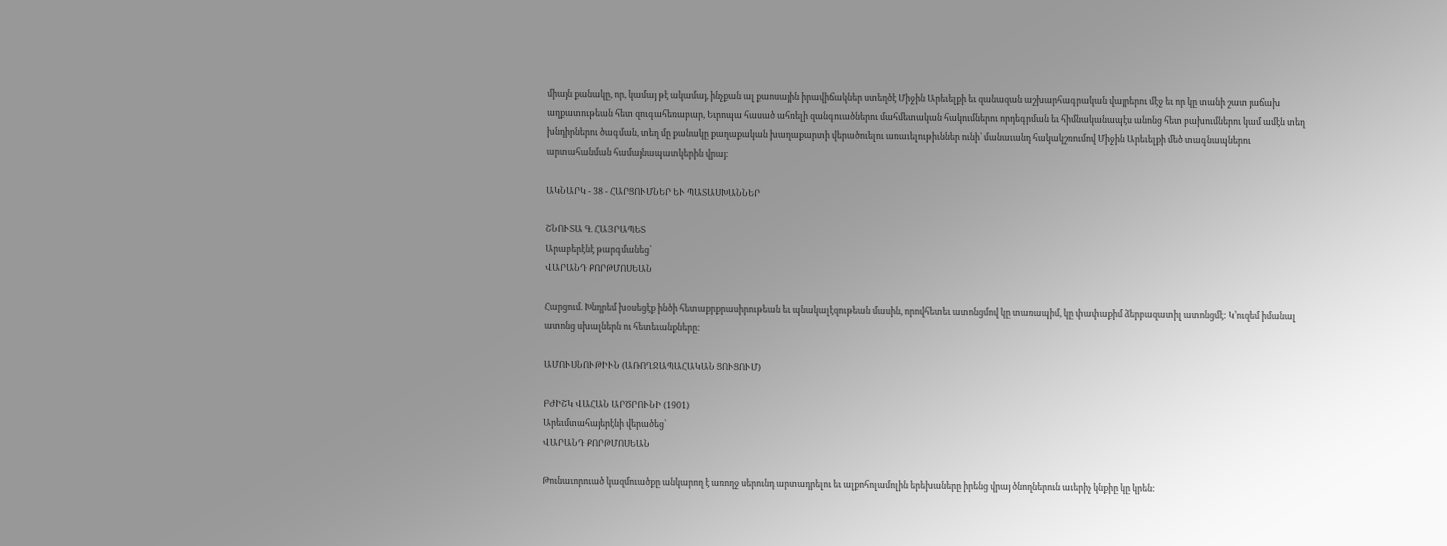միայն քանակը, որ, կամայ թէ ակամայ, ինչքան ալ քաոսային իրավիճակներ ստեղծէ Միջին Արեւելքի եւ զանազան աշխարհագրական վայրերու մէջ եւ որ կը տանի շատ յաճախ աղքատութեան հետ զուգահեռաբար, Եւրոպա հասած ահռելի զանգուածներու մահմետական հակումներու որդեգրման եւ հիմնականապէս անոնց հետ բախումներու կամ ամէն տեղ խնդիրներու ծագման, տեղ մը քանակը քաղաքական խաղաքարտի վերածուելու առաւելութիւններ ունի՝ մանաւանդ հակակշռումով Միջին Արեւելքի մեծ տագնապներու արտահանման համայնապատկերին վրայ:

ԱԿՆԱՐԿ - 38 - ՀԱՐՑՈՒՄՆԵՐ ԵՒ ՊԱՏԱՍԽԱՆՆԵՐ

ՇՆՈՒՏԱ Գ. ՀԱՅՐԱՊԵՏ
Արաբերէնէ թարգմանեց՝
ՎԱՐԱՆԴ ՔՈՐԹՄՈՍԵԱՆ

Հարցում. Խնդրեմ խօսեցէք ինծի հետաքրքրասիրութեան եւ պնակալէզութեան մասին, որովհետեւ ատոնցմով կը տառապիմ, կը փափաքիմ ձերբազատիլ ատոնցմէ: Կ՚ուզեմ իմանալ ատոնց սխալներն ու հետեւանքները:

ԱՄՈՒՍՆՈՒԹԻՒՆ (ԱՌՈՂՋԱՊԱՀԱԿԱՆ ՑՈՒՑՈՒՄ)

ԲԺԻՇԿ ՎԱՀԱՆ ԱՐԾՐՈՒՆԻ (1901)
Արեւմտահայերէնի վերածեց՝
ՎԱՐԱՆԴ ՔՈՐԹՄՈՍԵԱՆ

Թունաւորուած կազմուածքը անկարող է առողջ սերունդ արտադրելու եւ ալքոհոլամոլին երեխաները իրենց վրայ ծնողներուն աւերիչ կնքիը կը կրեն: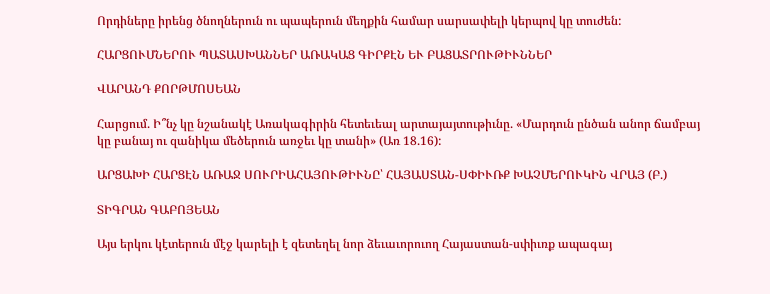Որդիները իրենց ծնողներուն ու պապերուն մեղքին համար սարսափելի կերպով կը տուժեն:

ՀԱՐՑՈՒՄՆԵՐՈՒ ՊԱՏԱՍԽԱՆՆԵՐ ԱՌԱԿԱՑ ԳԻՐՔԷՆ ԵՒ ԲԱՑԱՏՐՈՒԹԻՒՆՆԵՐ

ՎԱՐԱՆԴ ՔՈՐԹՄՈՍԵԱՆ

Հարցում. Ի՞նչ կը նշանակէ Առակագիրին հետեւեալ արտայայտութիւնը. «Մարդուն ընծան անոր ճամբայ կը բանայ ու զանիկա մեծերուն առջեւ կը տանի» (Առ 18.16):

ԱՐՑԱԽԻ ՀԱՐՑԷՆ ԱՌԱՋ ՍՈՒՐԻԱՀԱՅՈՒԹԻՒՆԸ՝ ՀԱՅԱՍՏԱՆ-ՍՓԻՒՌՔ ԽԱՉՄԵՐՈՒԿԻՆ ՎՐԱՅ (Բ.)

ՏԻԳՐԱՆ ԳԱԲՈՅԵԱՆ

Այս երկու կէտերուն մէջ կարելի է զետեղել նոր ձեւաւորուող Հայաստան-սփիւռք ապագայ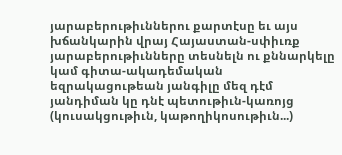յարաբերութիւններու քարտէսը եւ այս խճանկարին վրայ Հայաստան-սփիւռք յարաբերութիւնները տեսնելն ու քննարկելը կամ գիտա-ակադեմական եզրակացութեան յանգիլը մեզ դէմ յանդիման կը դնէ պետութիւն-կառոյց (կուսակցութիւն, կաթողիկոսութիւն...)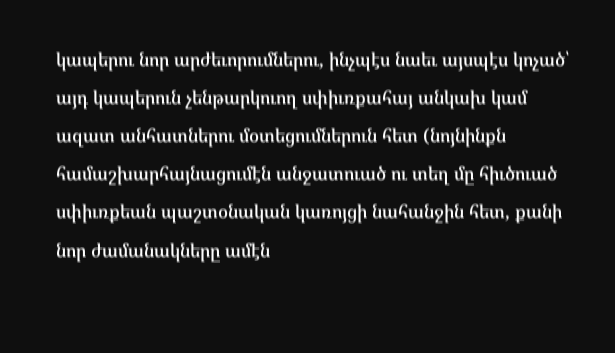կապերու նոր արժեւորումներու, ինչպէս նաեւ այսպէս կոչած՝ այդ կապերուն չենթարկուող սփիւռքահայ անկախ կամ ազատ անհատներու մօտեցումներուն հետ (նոյնինքն համաշխարհայնացումէն անջատուած ու տեղ մը հիւծուած սփիւռքեան պաշտօնական կառոյցի նահանջին հետ, քանի նոր ժամանակները ամէն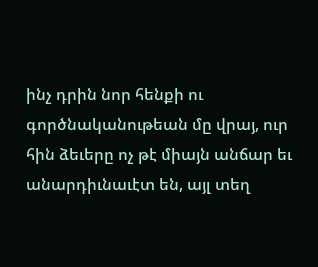ինչ դրին նոր հենքի ու գործնականութեան մը վրայ, ուր հին ձեւերը ոչ թէ միայն անճար եւ անարդիւնաւէտ են, այլ տեղ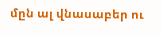մըն ալ վնասաբեր ու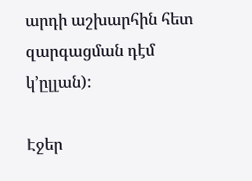արդի աշխարհին հետ զարգացման դէմ կ՚ըլլան):

Էջեր